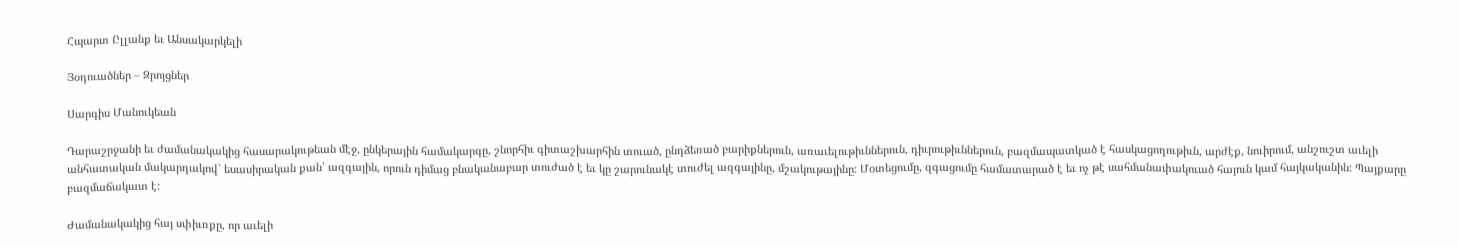Հպարտ Ըլլանք եւ Անսակարկելի

Յօդուածներ – Զրոյցներ

Սարգիս Մանուկեան

Դարաշրջանի եւ ժամանակակից հասարակութեան մէջ, ընկերային համակարգը, շնորհիւ գիտաշխարհին տուած, ընդձեռած բարիքներուն, առաւելութիւններուն, դիւրութիւններուն, բազմապատկած է հասկացողութիւն, արժէք, նուիրում, անշուշտ աւելի անհատական մակարդակով՝ եսասիրական քան՝ ազգային, որուն դիմաց բնականաբար տուժած է եւ կը շարունակէ տուժել ազգայինը, մշակութայինը: Մօտեցումը, զգացումը համատարած է եւ ոչ թէ սահմանափակուած հայուն կամ հայկականին: Պայքարը բազմաճակատ է:

Ժամանակակից հայ սփիւռքը, որ աւելի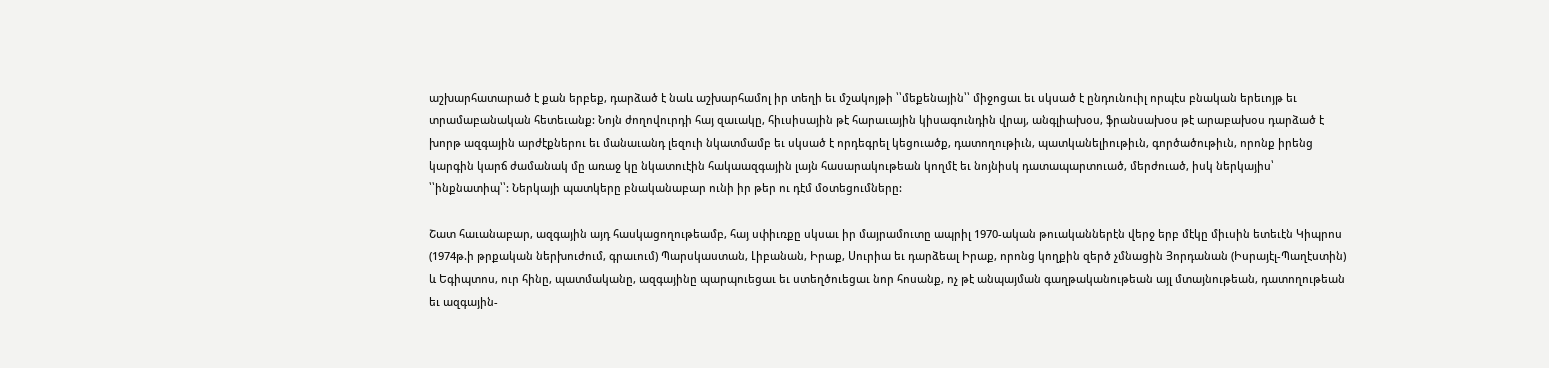աշխարհատարած է քան երբեք, դարձած է նաև աշխարհամոլ իր տեղի եւ մշակոյթի ՝՝մեքենային՝՝ միջոցաւ եւ սկսած է ընդունուիլ որպէս բնական երեւոյթ եւ տրամաբանական հետեւանք: Նոյն ժողովուրդի հայ զաւակը, հիւսիսային թէ հարաւային կիսագունդին վրայ, անգլիախօս, ֆրանսախօս թէ արաբախօս դարձած է խորթ ազգային արժէքներու եւ մանաւանդ լեզուի նկատմամբ եւ սկսած է որդեգրել կեցուածք, դատողութիւն, պատկանելիութիւն, գործածութիւն, որոնք իրենց կարգին կարճ ժամանակ մը առաջ կը նկատուէին հակաազգային լայն հասարակութեան կողմէ եւ նոյնիսկ դատապարտուած, մերժուած, իսկ ներկայիս՝ ՝՝ինքնատիպ՝՝: Ներկայի պատկերը բնականաբար ունի իր թեր ու դէմ մօտեցումները:

Շատ հաւանաբար, ազգային այդ հասկացողութեամբ, հայ սփիւռքը սկսաւ իր մայրամուտը ապրիլ 1970-ական թուականներէն վերջ երբ մէկը միւսին ետեւէն Կիպրոս (1974թ.ի թրքական ներխուժում, գրաւում) Պարսկաստան, Լիբանան, Իրաք, Սուրիա եւ դարձեալ Իրաք, որոնց կողքին զերծ չմնացին Յորդանան (Իսրայէլ-Պաղէստին) և Եգիպտոս, ուր հինը, պատմականը, ազգայինը պարպուեցաւ եւ ստեղծուեցաւ նոր հոսանք, ոչ թէ անպայման գաղթականութեան այլ մտայնութեան, դատողութեան եւ ազգային-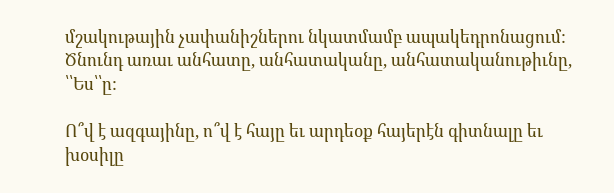մշակութային չափանիշներու նկատմամբ ապակեդրոնացում: Ծնունդ առաւ անհատը, անհատականը, անհատականութիւնը, ՝՝Ես՝՝ը:

Ո՞վ է ազգայինը, ո՞վ է հայը եւ արդեօք հայերէն գիտնալը եւ խօսիլը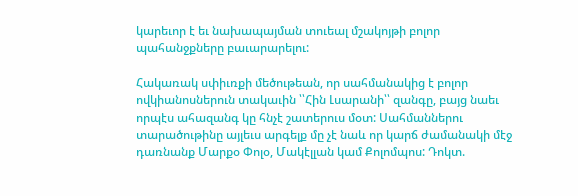կարեւոր է եւ նախապայման տուեալ մշակոյթի բոլոր պահանջքները բաւարարելու:

Հակառակ սփիւռքի մեծութեան, որ սահմանակից է բոլոր ովկիանոսներուն տակաւին ՝՝Հին Լսարանի՝՝ զանգը, բայց նաեւ որպէս ահազանգ կը հնչէ շատերուս մօտ: Սահմաններու տարածութինը այլեւս արգելք մը չէ նաև որ կարճ ժամանակի մէջ դառնանք Մարքօ Փոլօ, Մակէլլան կամ Քոլոմպոս: Դոկտ.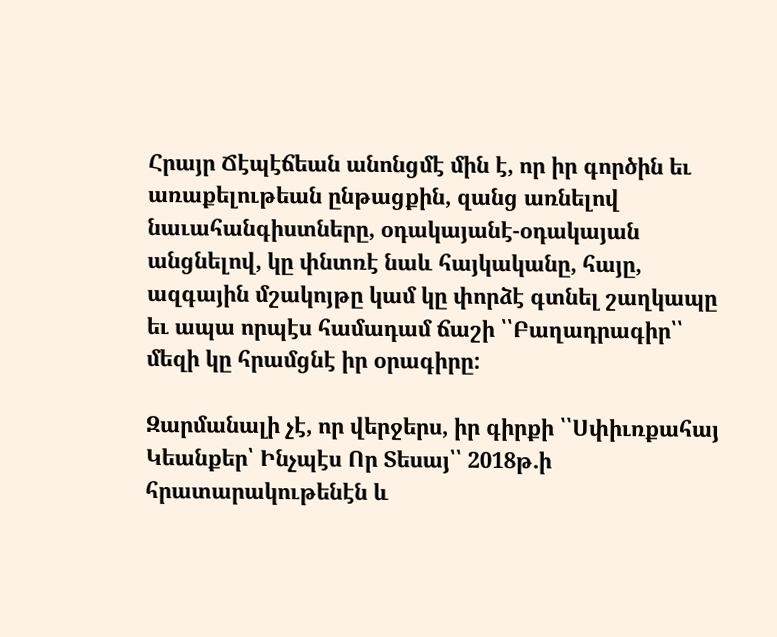Հրայր Ճէպէճեան անոնցմէ մին է, որ իր գործին եւ առաքելութեան ընթացքին, զանց առնելով նաւահանգիստները, օդակայանէ-օդակայան անցնելով, կը փնտռէ նաև հայկականը, հայը, ազգային մշակոյթը կամ կը փորձէ գտնել շաղկապը եւ ապա որպէս համադամ ճաշի ՝՝Բաղադրագիր՝՝ մեզի կը հրամցնէ իր օրագիրը:

Զարմանալի չէ, որ վերջերս, իր գիրքի ՝՝Սփիւռքահայ Կեանքեր՝ Ինչպէս Որ Տեսայ՝՝ 2018թ.ի  հրատարակութենէն և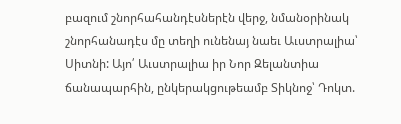բազում շնորհահանդէսներէն վերջ, նմանօրինակ շնորհանադէս մը տեղի ունենայ նաեւ Աւստրալիա՝ Սիտնի: Այո՛ Աւստրալիա իր Նոր Զելանտիա  ճանապարհին, ընկերակցութեամբ Տիկնոջ՝ Դոկտ.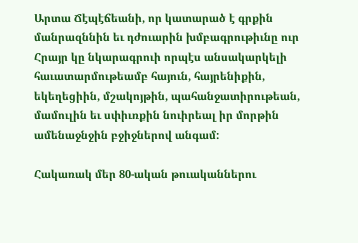Արտա Ճէպէճեանի, որ կատարած է գրքին մանրազննին եւ դժուարին խմբագրութիւնը ուր Հրայր կը նկարագրուի որպէս անսակարկելի հաւատարմութեամբ հայուն, հայրենիքին, եկեղեցիին, մշակոյթին, պահանջատիրութեան, մամուլին եւ սփիւռքին նուիրեալ իր մորթին ամենաջնջին բջիջներով անգամ:

Հակառակ մեր 80-ական թուականներու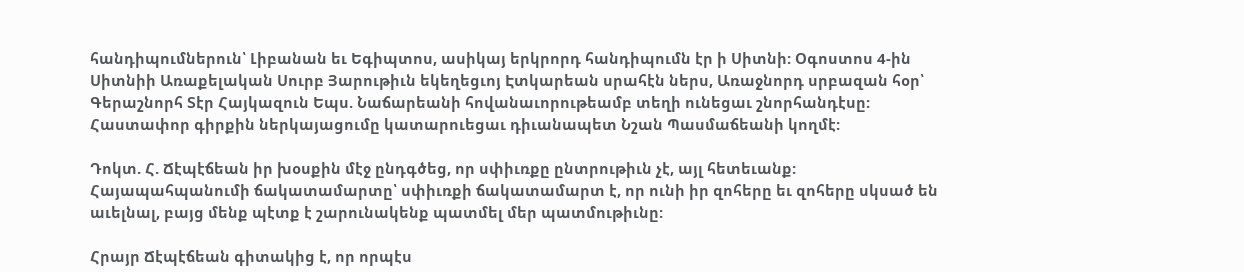հանդիպումներուն՝ Լիբանան եւ Եգիպտոս, ասիկայ երկրորդ հանդիպումն էր ի Սիտնի: Օգոստոս 4-ին Սիտնիի Առաքելական Սուրբ Յարութիւն եկեղեցւոյ Էտկարեան սրահէն ներս, Առաջնորդ սրբազան հօր՝ Գերաշնորհ Տէր Հայկազուն Եպս. Նաճարեանի հովանաւորութեամբ տեղի ունեցաւ շնորհանդէսը: Հաստափոր գիրքին ներկայացումը կատարուեցաւ դիւանապետ Նշան Պասմաճեանի կողմէ:

Դոկտ. Հ. Ճէպէճեան իր խօսքին մէջ ընդգծեց, որ սփիւռքը ընտրութիւն չէ, այլ հետեւանք: Հայապահպանումի ճակատամարտը՝ սփիւռքի ճակատամարտ է, որ ունի իր զոհերը եւ զոհերը սկսած են աւելնալ, բայց մենք պէտք է շարունակենք պատմել մեր պատմութիւնը:

Հրայր Ճէպէճեան գիտակից է, որ որպէս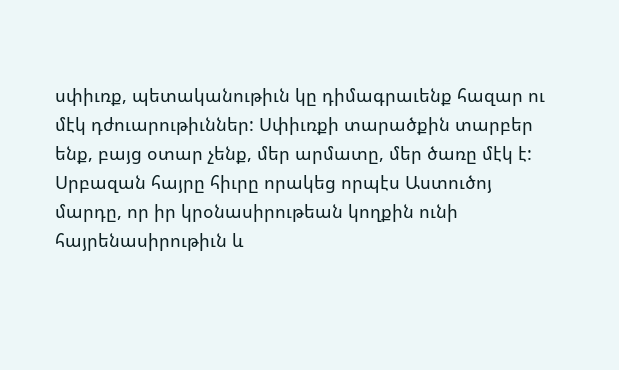սփիւռք, պետականութիւն կը դիմագրաւենք հազար ու մէկ դժուարութիւններ: Սփիւռքի տարածքին տարբեր ենք, բայց օտար չենք, մեր արմատը, մեր ծառը մէկ է: Սրբազան հայրը հիւրը որակեց որպէս Աստուծոյ մարդը, որ իր կրօնասիրութեան կողքին ունի հայրենասիրութիւն և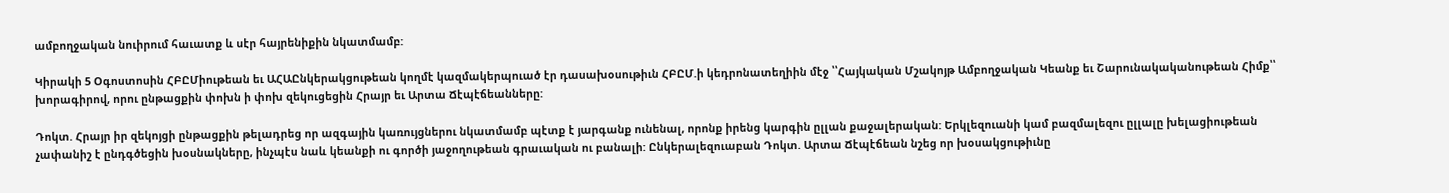ամբողջական նուիրում հաւատք և սէր հայրենիքին նկատմամբ:

Կիրակի 5 Օգոստոսին ՀԲԸՄիութեան եւ ԱՀԱԸնկերակցութեան կողմէ կազմակերպուած էր դասախօսութիւն ՀԲԸՄ.ի կեդրոնատեղիին մէջ ՝՝Հայկական Մշակոյթ Ամբողջական Կեանք եւ Շարունակականութեան Հիմք՝՝ խորագիրով, որու ընթացքին փոխն ի փոխ զեկուցեցին Հրայր եւ Արտա Ճէպէճեանները:

Դոկտ. Հրայր իր զեկոյցի ընթացքին թելադրեց որ ազգային կառույցներու նկատմամբ պէտք է յարգանք ունենալ, որոնք իրենց կարգին ըլլան քաջալերական: Երկլեզուանի կամ բազմալեզու ըլլալը խելացիութեան չափանիշ է ընդգծեցին խօսնակները, ինչպէս նաև կեանքի ու գործի յաջողութեան գրաւական ու բանալի: Ընկերալեզուաբան Դոկտ. Արտա Ճէպէճեան նշեց որ խօսակցութիւնը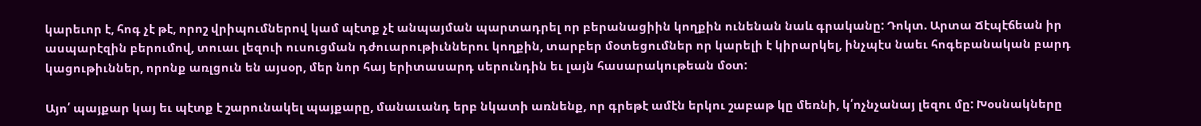կարեւոր է, հոգ չէ թէ, որոշ վրիպումներով կամ պէտք չէ անպայման պարտադրել որ բերանացիին կողքին ունենան նաև գրականը: Դոկտ. Արտա Ճէպէճեան իր ասպարէզին բերումով, տուաւ լեզուի ուսուցման դժուարութիւններու կողքին, տարբեր մօտեցումներ որ կարելի է կիրարկել, ինչպէս նաեւ հոգեբանական բարդ կացութիւններ, որոնք առլցուն են այսօր, մեր նոր հայ երիտասարդ սերունդին եւ լայն հասարակութեան մօտ:

Այո՛ պայքար կայ եւ պէտք է շարունակել պայքարը, մանաւանդ երբ նկատի առնենք, որ գրեթէ ամէն երկու շաբաթ կը մեռնի, կ՛ոչնչանայ լեզու մը: Խօսնակները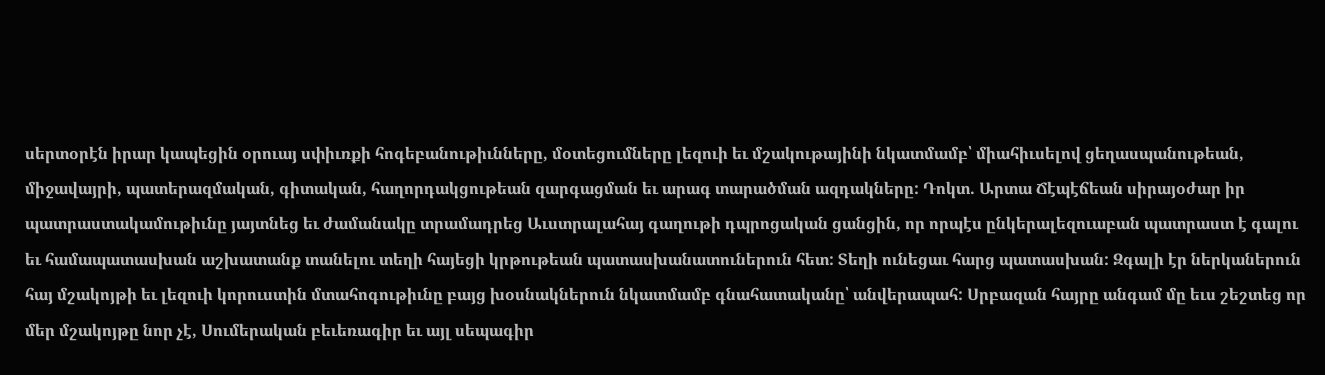սերտօրէն իրար կապեցին օրուայ սփիւռքի հոգեբանութիւնները, մօտեցումները լեզուի եւ մշակութայինի նկատմամբ՝ միահիւսելով ցեղասպանութեան, միջավայրի, պատերազմական, գիտական, հաղորդակցութեան զարգացման եւ արագ տարածման ազդակները: Դոկտ. Արտա Ճէպէճեան սիրայօժար իր պատրաստակամութիւնը յայտնեց եւ ժամանակը տրամադրեց Աւստրալահայ գաղութի դպրոցական ցանցին, որ որպէս ընկերալեզուաբան պատրաստ է գալու եւ համապատասխան աշխատանք տանելու տեղի հայեցի կրթութեան պատասխանատուներուն հետ: Տեղի ունեցաւ հարց պատասխան: Զգալի էր ներկաներուն հայ մշակոյթի եւ լեզուի կորուստին մտահոգութիւնը բայց խօսնակներուն նկատմամբ գնահատականը՝ անվերապահ: Սրբազան հայրը անգամ մը եւս շեշտեց որ մեր մշակոյթը նոր չէ, Սումերական բեւեռագիր եւ այլ սեպագիր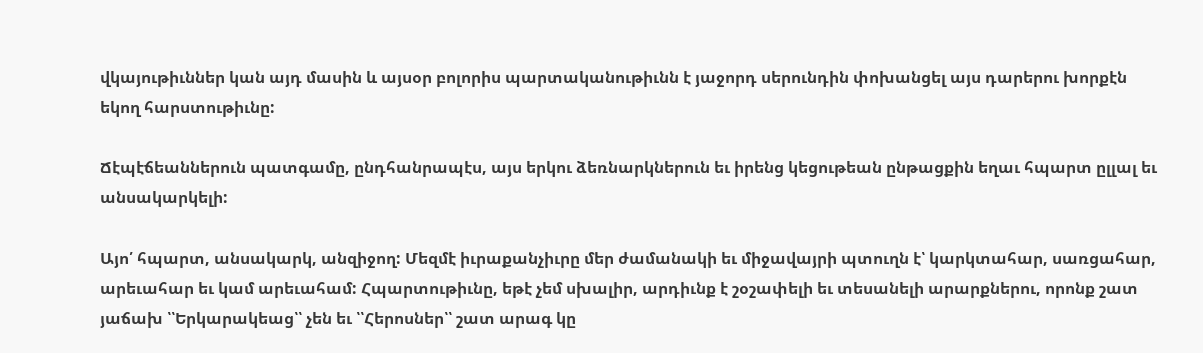վկայութիւններ կան այդ մասին և այսօր բոլորիս պարտականութիւնն է յաջորդ սերունդին փոխանցել այս դարերու խորքէն եկող հարստութիւնը:

Ճէպէճեաններուն պատգամը, ընդհանրապէս, այս երկու ձեռնարկներուն եւ իրենց կեցութեան ընթացքին եղաւ հպարտ ըլլալ եւ անսակարկելի:

Այո՛ հպարտ, անսակարկ, անզիջող: Մեզմէ իւրաքանչիւրը մեր ժամանակի եւ միջավայրի պտուղն է՝ կարկտահար, սառցահար, արեւահար եւ կամ արեւահամ: Հպարտութիւնը, եթէ չեմ սխալիր, արդիւնք է շօշափելի եւ տեսանելի արարքներու, որոնք շատ յաճախ ՝՝Երկարակեաց՝՝ չեն եւ ՝՝Հերոսներ՝՝ շատ արագ կը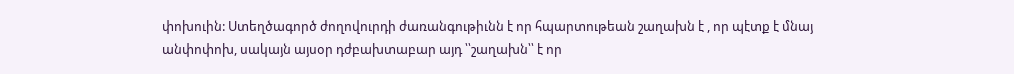փոխուին: Ստեղծագործ ժողովուրդի ժառանգութիւնն է որ հպարտութեան շաղախն է , որ պէտք է մնայ անփոփոխ, սակայն այսօր դժբախտաբար այդ ՝՝շաղախն՝՝ է որ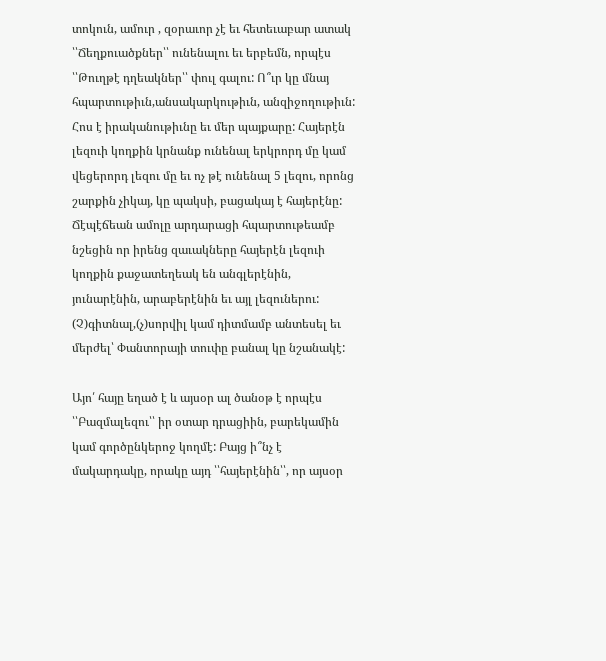տոկուն, ամուր , զօրաւոր չէ եւ հետեւաբար ատակ ՝՝Ճեղքուածքներ՝՝ ունենալու եւ երբեմն, որպէս ՝՝Թուղթէ դղեակներ՝՝ փուլ գալու: Ո՞ւր կը մնայ հպարտութիւն,անսակարկութիւն, անզիջողութիւն: Հոս է իրականութիւնը եւ մեր պայքարը: Հայերէն լեզուի կողքին կրնանք ունենալ երկրորդ մը կամ վեցերորդ լեզու մը եւ ոչ թէ ունենալ 5 լեզու, որոնց շարքին չիկայ, կը պակսի, բացակայ է հայերէնը: Ճէպէճեան ամոլը արդարացի հպարտութեամբ նշեցին որ իրենց զաւակները հայերէն լեզուի կողքին քաջատեղեակ են անգլերէնին, յունարէնին, արաբերէնին եւ այլ լեզուներու: (Չ)գիտնալ,(չ)սորվիլ կամ դիտմամբ անտեսել եւ մերժել՝ Փանտորայի տուփը բանալ կը նշանակէ:

Այո՛ հայը եղած է և այսօր ալ ծանօթ է որպէս ՝՝Բազմալեզու՝՝ իր օտար դրացիին, բարեկամին կամ գործընկերոջ կողմէ: Բայց ի՞նչ է մակարդակը, որակը այդ ՝՝հայերէնին՝՝, որ այսօր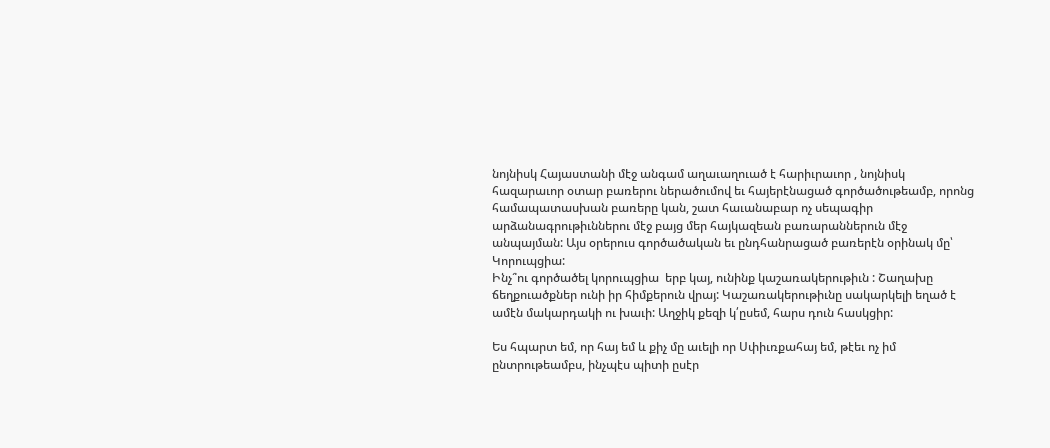նոյնիսկ Հայաստանի մէջ անգամ աղաւաղուած է հարիւրաւոր , նոյնիսկ  հազարաւոր օտար բառերու ներածումով եւ հայերէնացած գործածութեամբ, որոնց համապատասխան բառերը կան, շատ հաւանաբար ոչ սեպագիր արձանագրութիւններու մէջ բայց մեր հայկազեան բառարաններուն մէջ անպայման: Այս օրերուս գործածական եւ ընդհանրացած բառերէն օրինակ մը՝ Կորուպցիա:
Ինչ՞ու գործածել կորուպցիա  երբ կայ, ունինք կաշառակերութիւն : Շաղախը ճեղքուածքներ ունի իր հիմքերուն վրայ: Կաշառակերութիւնը սակարկելի եղած է ամէն մակարդակի ու խաւի: Աղջիկ քեզի կ՛ըսեմ, հարս դուն հասկցիր:

Ես հպարտ եմ, որ հայ եմ և քիչ մը աւելի որ Սփիւռքահայ եմ, թէեւ ոչ իմ ընտրութեամբս, ինչպէս պիտի ըսէր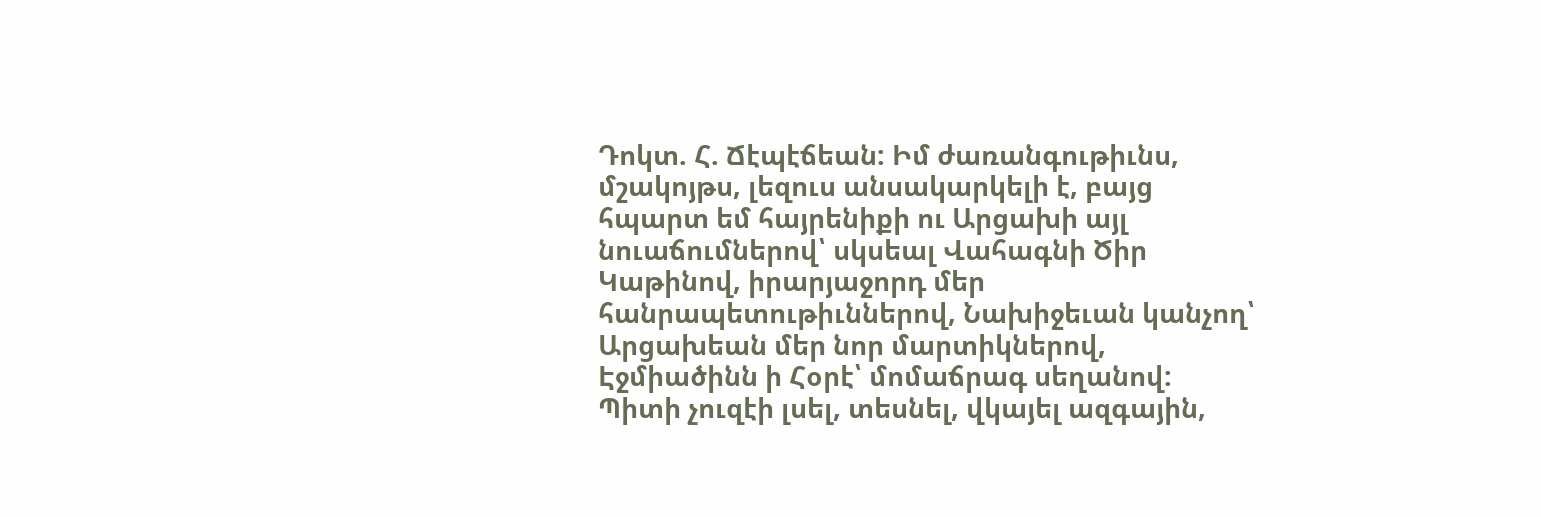Դոկտ. Հ. Ճէպէճեան: Իմ ժառանգութիւնս, մշակոյթս, լեզուս անսակարկելի է, բայց հպարտ եմ հայրենիքի ու Արցախի այլ նուաճումներով՝ սկսեալ Վահագնի Ծիր Կաթինով, իրարյաջորդ մեր հանրապետութիւններով, Նախիջեւան կանչող՝ Արցախեան մեր նոր մարտիկներով, Էջմիածինն ի Հօրէ՝ մոմաճրագ սեղանով: Պիտի չուզէի լսել, տեսնել, վկայել ազգային,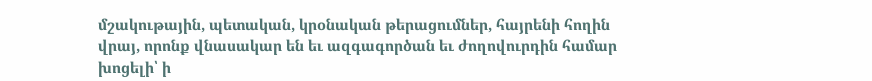մշակութային, պետական, կրօնական թերացումներ, հայրենի հողին վրայ, որոնք վնասակար են եւ ազգագործան եւ ժողովուրդին համար խոցելի՝ ի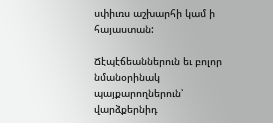սփիւռս աշխարհի կամ ի հայաստան:

Ճէպէճեաններուն եւ բոլոր նմանօրինակ պայքարողներուն՝ վարձքերնիդ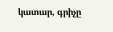կատար, գրիչը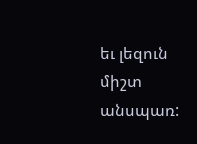եւ լեզուն միշտ անսպառ: